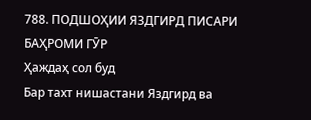788. ПОДШОҲИИ ЯЗДГИРД ПИСАРИ БАҲРОМИ ГӮР
Ҳаждаҳ сол буд
Бар тахт нишастани Яздгирд ва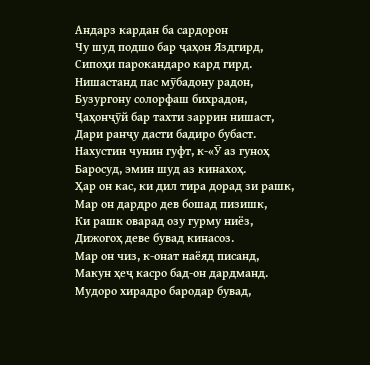Андарз кардан ба сардорон
Чу шуд подшо бар ҷаҳон Яздгирд,
Сипоҳи парокандаро кард гирд.
Нишастанд пас мӯбадону радон,
Бузургону солорфаш бихрадон,
Ҷаҳонҷӯй бар тахти заррин нишаст,
Дари ранҷу дасти бадиро бубаст.
Нахустин чунин гуфт, к-«Ӯ аз гуноҳ
Баросуд, эмин шуд аз кинахоҳ.
Ҳар он кас, ки дил тира дорад зи рашк,
Мар он дардро дев бошад пизишк,
Ки рашк оварад озу гурму ниёз,
Дижогоҳ деве бувад кинасоз.
Мар он чиз, к-онат наёяд писанд,
Макун ҳеҷ касро бад-он дардманд.
Мудоро хирадро бародар бувад,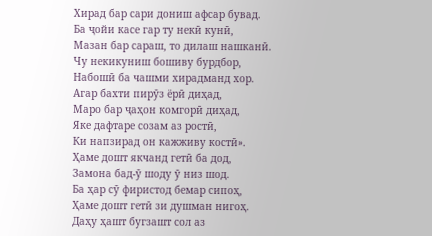Хирад бар сари дониш афсар бувад.
Ба ҷойи касе гар ту некӣ кунӣ,
Мазан бар сараш, то дилаш нашканӣ.
Чу некикуниш бошиву бурдбор,
Набошӣ ба чашми хирадманд хор.
Агар бахти пирӯз ёрӣ диҳад,
Маро бар ҷаҳон комгорӣ диҳад,
Яке дафтаре созам аз ростӣ,
Ки напзирад он кажживу костӣ».
Ҳаме дошт якчанд гетӣ ба дод,
Замона бад-ӯ шоду ӯ низ шод.
Ба ҳар сӯ фиристод бемар сипоҳ,
Ҳаме дошт гетӣ зи душман нигоҳ.
Даҳу ҳашт бугзашт сол аз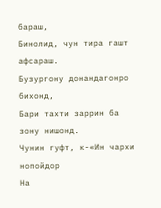бараш,
Бинолид, чун тира гашт афсараш.
Бузургону донандагонро бихонд,
Бари тахти заррин ба зону нишонд.
Чунин гуфт, к-«Ин чархи нопойдор
На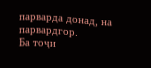парварда донад, на парвардгор.
Ба тоҷи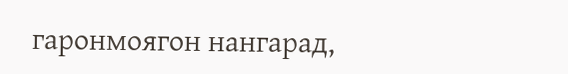гаронмоягон нангарад,